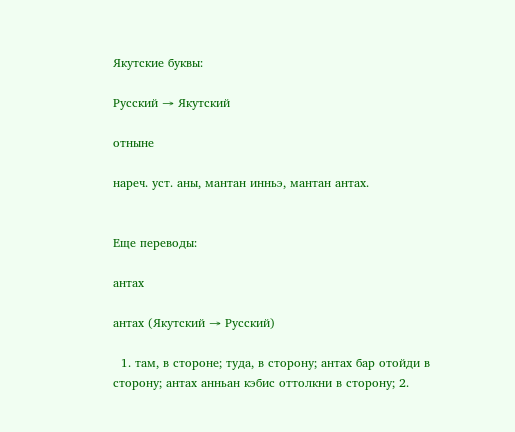Якутские буквы:

Русский → Якутский

отныне

нареч. уст. аны, мантан инньэ, мантан антах.


Еще переводы:

антах

антах (Якутский → Русский)

  1. там, в стороне; туда, в сторону; антах бар отойди в сторону; антах анньан кэбис оттолкни в сторону; 2.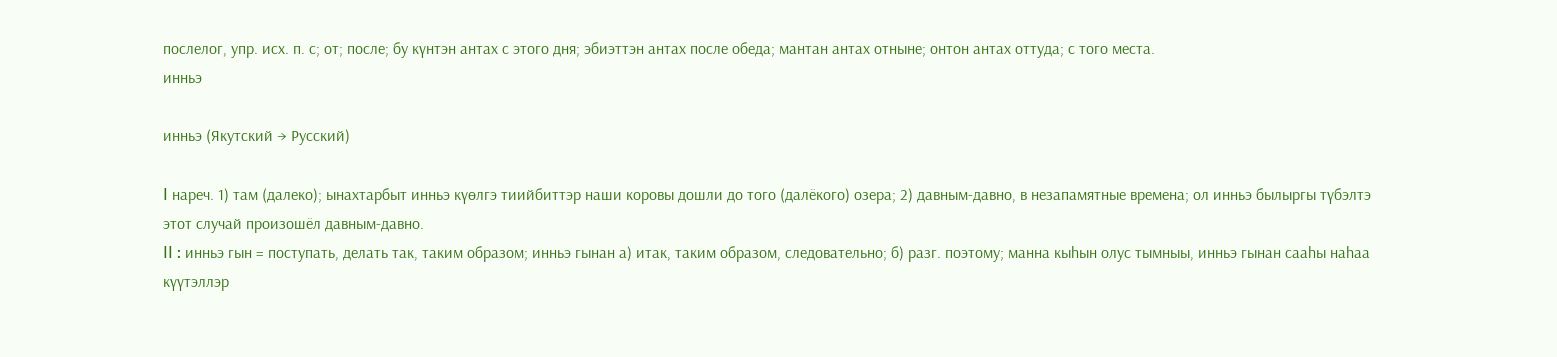послелог, упр. исх. п. с; от; после; бу күнтэн антах с этого дня; эбиэттэн антах после обеда; мантан антах отныне; онтон антах оттуда; с того места.
инньэ

инньэ (Якутский → Русский)

I нареч. 1) там (далеко); ынахтарбыт инньэ күөлгэ тиийбиттэр наши коровы дошли до того (далёкого) озера; 2) давным-давно, в незапамятные времена; ол инньэ былыргы түбэлтэ этот случай произошёл давным-давно.
II : инньэ гын = поступать, делать так, таким образом; инньэ гынан а) итак, таким образом, следовательно; б) разг. поэтому; манна кыһын олус тымныы, инньэ гынан сааһы наһаа күүтэллэр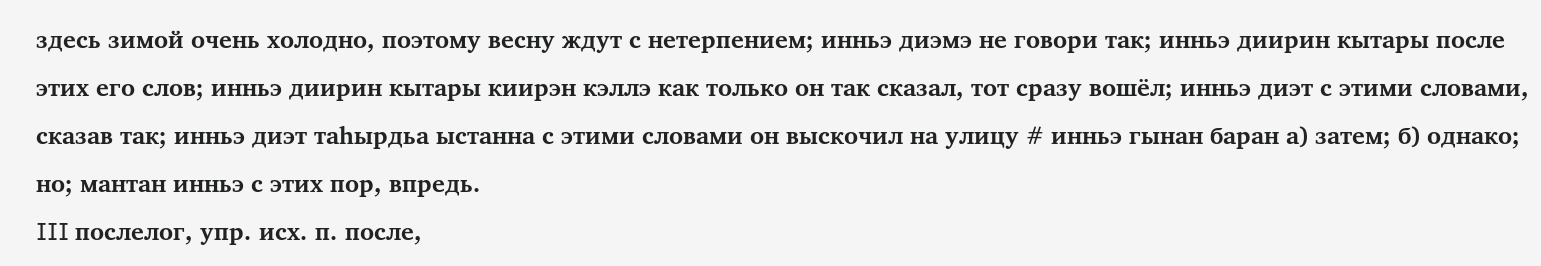здесь зимой очень холодно, поэтому весну ждут с нетерпением; инньэ диэмэ не говори так; инньэ диирин кытары после этих его слов; инньэ диирин кытары киирэн кэллэ как только он так сказал, тот сразу вошёл; инньэ диэт с этими словами, сказав так; инньэ диэт таһырдьа ыстанна с этими словами он выскочил на улицу # инньэ гынан баран а) затем; б) однако; но; мантан инньэ с этих пор, впредь.
III послелог, упр. исх. п. после,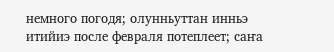немного погодя; олунньуттан инньэ итийиэ после февраля потеплеет; саҥа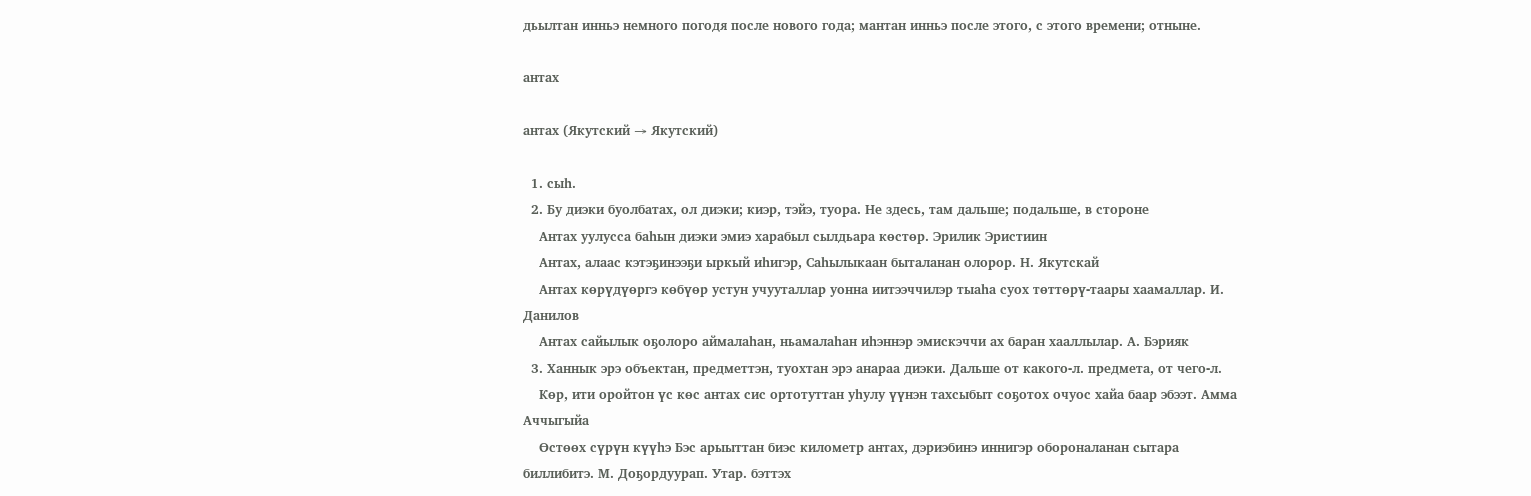дьылтан инньэ немного погодя после нового года; мантан инньэ после этого, с этого времени; отныне.

антах

антах (Якутский → Якутский)

  1. сыһ.
  2. Бу диэки буолбатах, ол диэки; киэр, тэйэ, туора. Не здесь, там дальше; подальше, в стороне
    Антах уулусса баһын диэки эмиэ харабыл сылдьара көстөр. Эрилик Эристиин
    Антах, алаас кэтэҕинээҕи ыркый иһигэр, Саһылыкаан быталанан олорор. Н. Якутскай
    Антах көрүдүөргэ көбүөр устун учууталлар уонна иитээччилэр тыаһа суох төттөрү-таары хаамаллар. И. Данилов
    Антах сайылык оҕолоро аймалаһан, ньамалаһан иһэннэр эмискэччи ах баран хааллылар. А. Бэрияк
  3. Ханнык эрэ объектан, предметтэн, туохтан эрэ анараа диэки. Дальше от какого-л. предмета, от чего-л.
    Көр, ити оройтон үс көс антах сис ортотуттан уһулу үүнэн тахсыбыт соҕотох очуос хайа баар эбээт. Амма Аччыгыйа
    Өстөөх сүрүн күүһэ Бэс арыыттан биэс километр антах, дэриэбинэ иннигэр обороналанан сытара биллибитэ. М. Доҕордуурап. Утар. бэттэх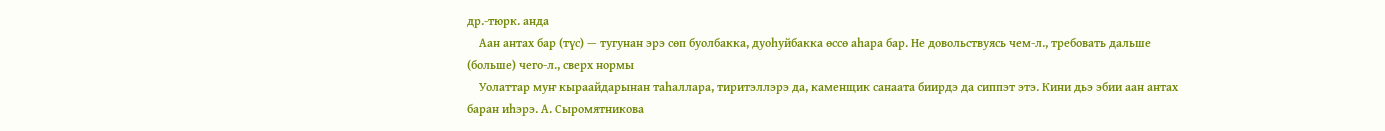др.-тюрк. анда
    Аан антах бар (түс) — тугунан эрэ сөп буолбакка, дуоһуйбакка өссө аһара бар. Не довольствуясь чем-л., требовать дальше (больше) чего-л., сверх нормы
    Уолаттар муҥ кыраайдарынан таһаллара, тиритэллэрэ да, каменщик санаата биирдэ да сиппэт этэ. Кини дьэ эбии аан антах баран иһэрэ. А. Сыромятникова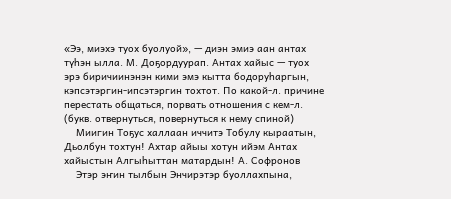«Ээ, миэхэ туох буолуой», — диэн эмиэ аан антах түһэн ылла. М. Доҕордуурап. Антах хайыс — туох эрэ биричиинэнэн кими эмэ кытта бодоруһаргын, кэпсэтэргин-ипсэтэргин тохтот. По какой-л. причине перестать общаться, порвать отношения с кем-л. (букв. отвернуться, повернуться к нему спиной)
    Миигин Тоҕус халлаан иччитэ Тобулу кыраатын, Дьолбун тохтун! Ахтар айыы хотун ийэм Антах хайыстын Алгыһыттан матардын! А. Софронов
    Этэр эҥин тылбын Энчирэтэр буоллахпына,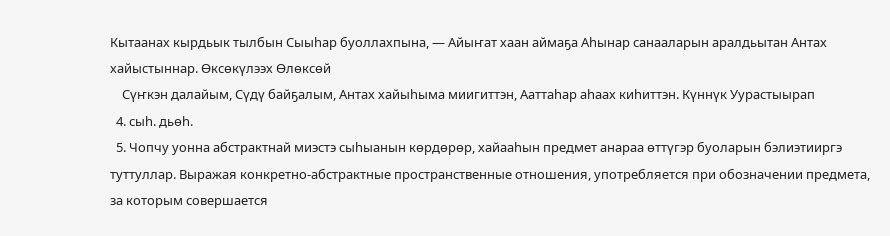Кытаанах кырдьык тылбын Сыыһар буоллахпына, — Айыҥат хаан аймаҕа Аһынар санааларын аралдьытан Антах хайыстыннар. Өксөкүлээх Өлөксөй
    Сүҥкэн далайым, Сүдү байҕалым, Антах хайыһыма миигиттэн, Ааттаһар аһаах киһиттэн. Күннүк Уурастыырап
  4. сыһ. дьөһ.
  5. Чопчу уонна абстрактнай миэстэ сыһыанын көрдөрөр, хайааһын предмет анараа өттүгэр буоларын бэлиэтииргэ туттуллар. Выражая конкретно-абстрактные пространственные отношения, употребляется при обозначении предмета, за которым совершается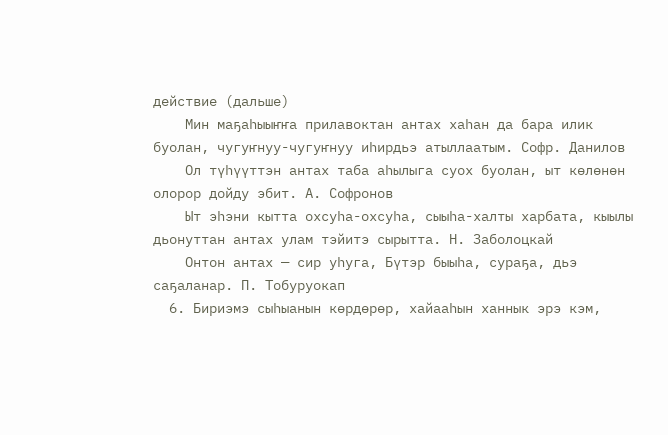действие (дальше)
    Мин маҕаһыыҥҥа прилавоктан антах хаһан да бара илик буолан, чугуҥнуу-чугуҥнуу иһирдьэ атыллаатым. Софр. Данилов
    Ол түһүүттэн антах таба аһылыга суох буолан, ыт көлөнөн олорор дойду эбит. А. Софронов
    Ыт эһэни кытта охсуһа-охсуһа, сыыһа-халты харбата, кыылы дьонуттан антах улам тэйитэ сырытта. Н. Заболоцкай
    Онтон антах — сир уһуга, Бүтэр быыһа, сураҕа, дьэ саҕаланар. П. Тобуруокап
  6. Бириэмэ сыһыанын көрдөрөр, хайааһын ханнык эрэ кэм,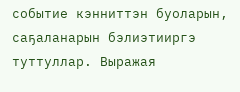событие кэнниттэн буоларын, саҕаланарын бэлиэтииргэ туттуллар. Выражая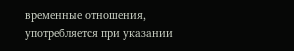временные отношения, употребляется при указании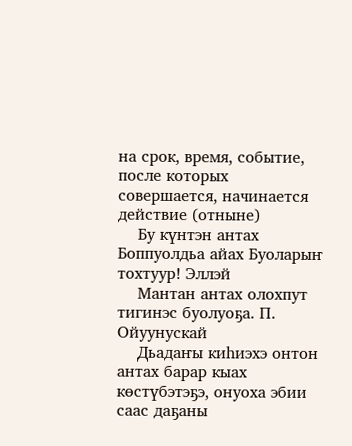на срок, время, событие, после которых совершается, начинается действие (отныне)
    Бу күнтэн антах Боппуолдьа айах Буоларыҥ тохтуур! Эллэй
    Мантан антах олохпут тигинэс буолуоҕа. П. Ойуунускай
    Дьадаҥы киһиэхэ онтон антах барар кыах көстүбэтэҕэ, онуоха эбии саас даҕаны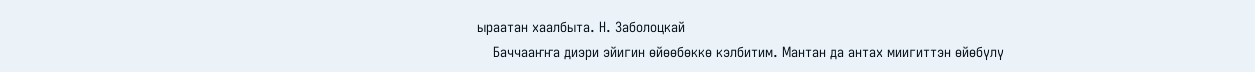ыраатан хаалбыта. Н. Заболоцкай
    Баччааҥҥа диэри эйигин өйөөбөккө кэлбитим. Мантан да антах миигиттэн өйөбүлү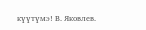күүтүмэ! В. Яковлев.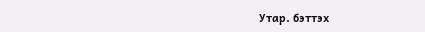Утар. бэттэх